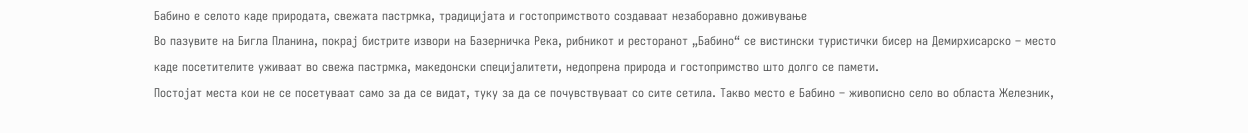Бабино е селото каде природата, свежата пастрмка, традицијата и гостопримството создаваат незаборавно доживување
Во пазувите на Бигла Планина, покрај бистрите извори на Базерничка Река, рибникот и ресторанот „Бабино“ се вистински туристички бисер на Демирхисарско – место каде посетителите уживаат во свежа пастрмка, македонски специјалитети, недопрена природа и гостопримство што долго се памети.
Постојат места кои не се посетуваат само за да се видат, туку за да се почувствуваат со сите сетила. Такво место е Бабино – живописно село во областа Железник,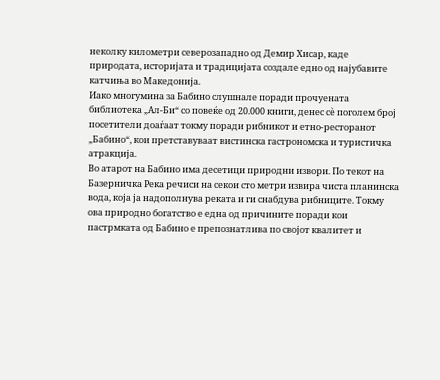неколку километри северозападно од Демир Хисар, каде природата, историјата и традицијата создале едно од најубавите катчиња во Македонија.
Иако многумина за Бабино слушнале поради прочуената библиотека „Ал-Би“ со повеќе од 20.000 книги, денес сè поголем број посетители доаѓаат токму поради рибникот и етно-ресторанот „Бабино“, кои претставуваат вистинска гастрономска и туристичка атракција.
Во атарот на Бабино има десетици природни извори. По текот на Базерничка Река речиси на секои сто метри извира чиста планинска вода, која ја надополнува реката и ги снабдува рибниците. Токму ова природно богатство е една од причините поради кои пастрмката од Бабино е препознатлива по својот квалитет и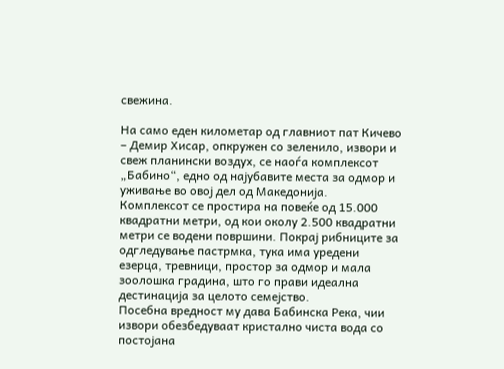свежина.

На само еден километар од главниот пат Кичево – Демир Хисар, опкружен со зеленило, извори и свеж планински воздух, се наоѓа комплексот „Бабино“, едно од најубавите места за одмор и уживање во овој дел од Македонија.
Комплексот се простира на повеќе од 15.000 квадратни метри, од кои околу 2.500 квадратни метри се водени површини. Покрај рибниците за одгледување пастрмка, тука има уредени езерца, тревници, простор за одмор и мала зоолошка градина, што го прави идеална дестинација за целото семејство.
Посебна вредност му дава Бабинска Река, чии извори обезбедуваат кристално чиста вода со постојана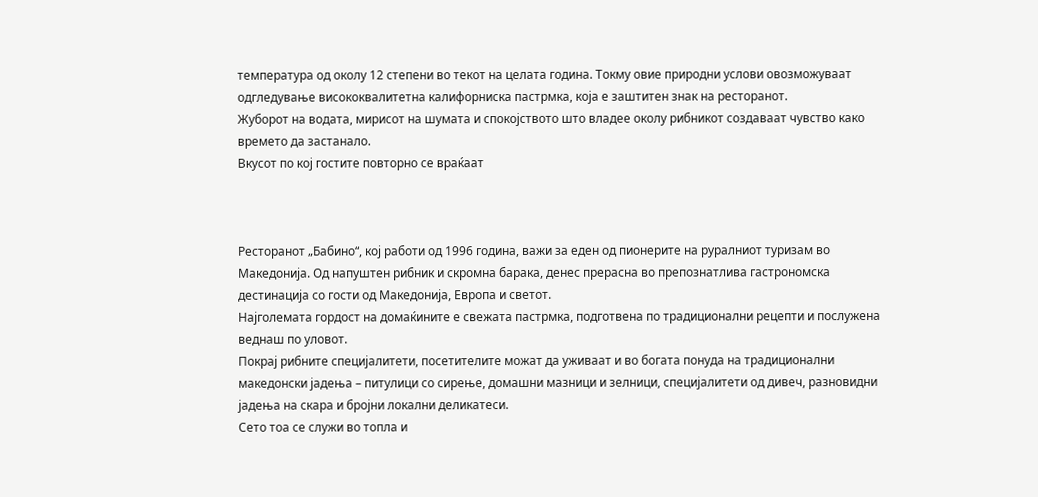температура од околу 12 степени во текот на целата година. Токму овие природни услови овозможуваат одгледување висококвалитетна калифорниска пастрмка, која е заштитен знак на ресторанот.
Жуборот на водата, мирисот на шумата и спокојството што владее околу рибникот создаваат чувство како времето да застанало.
Вкусот по кој гостите повторно се враќаат



Ресторанот „Бабино“, кој работи од 1996 година, важи за еден од пионерите на руралниот туризам во Македонија. Од напуштен рибник и скромна барака, денес прерасна во препознатлива гастрономска дестинација со гости од Македонија, Европа и светот.
Најголемата гордост на домаќините е свежата пастрмка, подготвена по традиционални рецепти и послужена веднаш по уловот.
Покрај рибните специјалитети, посетителите можат да уживаат и во богата понуда на традиционални македонски јадења – питулици со сирење, домашни мазници и зелници, специјалитети од дивеч, разновидни јадења на скара и бројни локални деликатеси.
Сето тоа се служи во топла и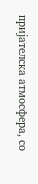пријателска атмосфера, со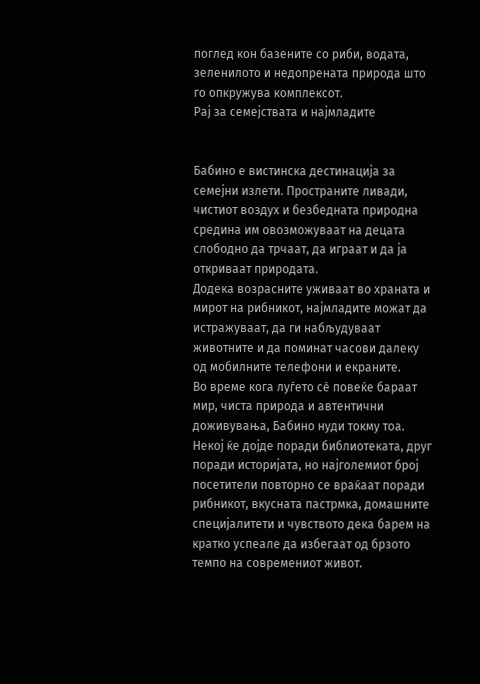поглед кон базените со риби, водата, зеленилото и недопрената природа што го опкружува комплексот.
Рај за семејствата и најмладите


Бабино е вистинска дестинација за семејни излети. Пространите ливади, чистиот воздух и безбедната природна средина им овозможуваат на децата слободно да трчаат, да играат и да ја откриваат природата.
Додека возрасните уживаат во храната и мирот на рибникот, најмладите можат да истражуваат, да ги набљудуваат животните и да поминат часови далеку од мобилните телефони и екраните.
Во време кога луѓето сè повеќе бараат мир, чиста природа и автентични доживувања, Бабино нуди токму тоа.
Некој ќе дојде поради библиотеката, друг поради историјата, но најголемиот број посетители повторно се враќаат поради рибникот, вкусната пастрмка, домашните специјалитети и чувството дека барем на кратко успеале да избегаат од брзото темпо на современиот живот.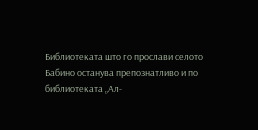Библиотеката што го прослави селото
Бабино останува препознатливо и по библиотеката „Ал-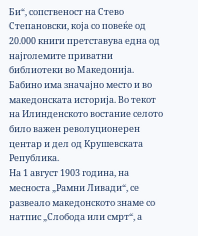Би“, сопственост на Стево Степановски, која со повеќе од 20.000 книги претставува една од најголемите приватни библиотеки во Македонија.
Бабино има значајно место и во македонската историја. Во текот на Илинденското востание селото било важен револуционерен центар и дел од Крушевската Република.
На 1 август 1903 година, на месноста „Рамни Ливади“, се развеало македонското знаме со натпис „Слобода или смрт“, а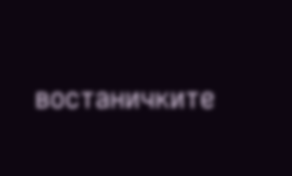востаничките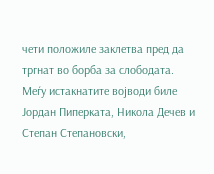чети положиле заклетва пред да тргнат во борба за слободата.
Меѓу истакнатите војводи биле Јордан Пиперката, Никола Дечев и Степан Степановски,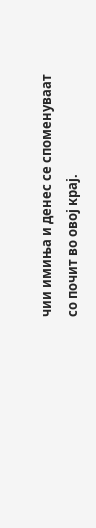чии имиња и денес се споменуваат со почит во овој крај.